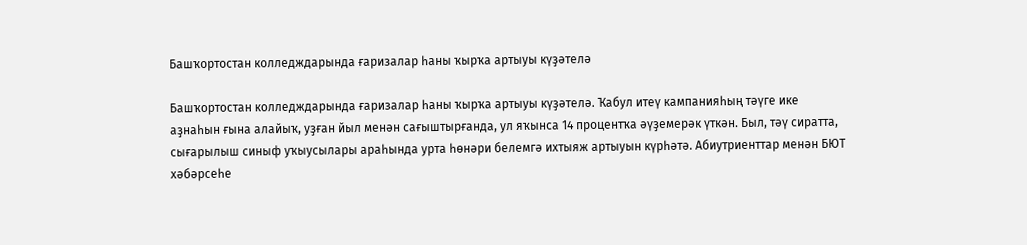Башҡортостан колледждарында ғаризалар һаны ҡырҡа артыуы күҙәтелә

Башҡортостан колледждарында ғаризалар һаны ҡырҡа артыуы күҙәтелә. Ҡабул итеү кампанияһың тәүге ике аҙнаһын ғына алайыҡ, уҙған йыл менән сағыштырғанда, ул яҡынса 14 процентҡа әүҙемерәк үткән. Был, тәү сиратта, сығарылыш синыф уҡыусылары араһында урта һөнәри белемгә ихтыяж артыуын күрһәтә. Абиутриенттар менән БЮТ хәбәрсеһе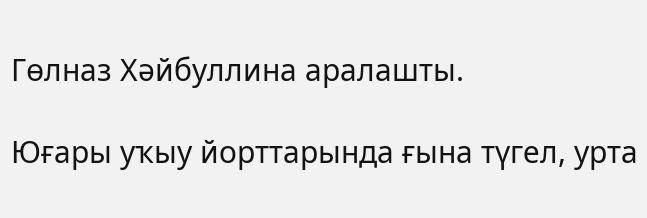Гөлназ Хәйбуллина аралашты.

Юғары уҡыу йорттарында ғына түгел, урта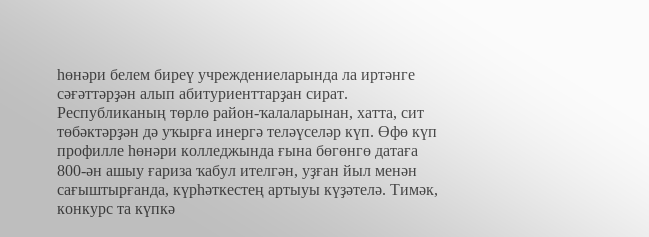һөнәри белем биреү учреждениеларында ла иртәнге сәғәттәрҙән алып абитуриенттарҙан сират. Республиканың төрлө район-ҡалаларынан, хатта, сит төбәктәрҙән дә уҡырға инергә теләүселәр күп. Өфө күп профилле һөнәри колледжында ғына бөгөнгө датаға 800-ән ашыу ғариза ҡабул ителгән, уҙған йыл менән сағыштырғанда, күрһәткестең артыуы күҙәтелә. Тимәк, конкурс та күпкә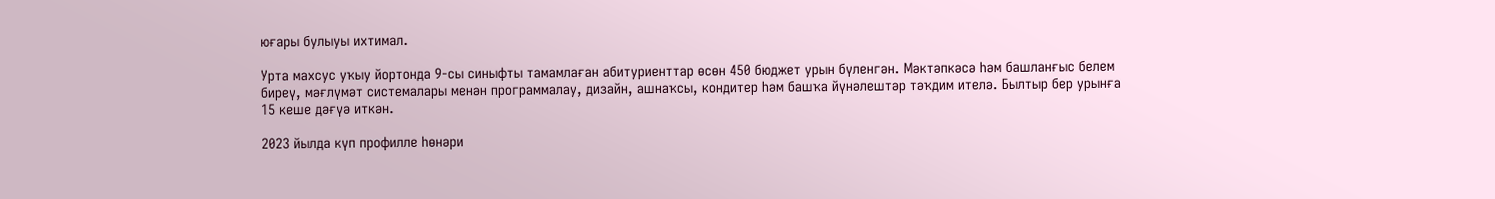юғары булыуы ихтимал.

Урта махсус уҡыу йортонда 9-сы синыфты тамамлаған абитуриенттар өсөн 450 бюджет урын бүленгән. Мәктәпкәсә һәм башланғыс белем биреү, мәғлүмәт системалары менән программалау, дизайн, ашнаҡсы, кондитер һәм башҡа йүнәлештәр тәҡдим ителә. Былтыр бер урынға 15 кеше дәғүә иткән.

2023 йылда күп профилле һөнәри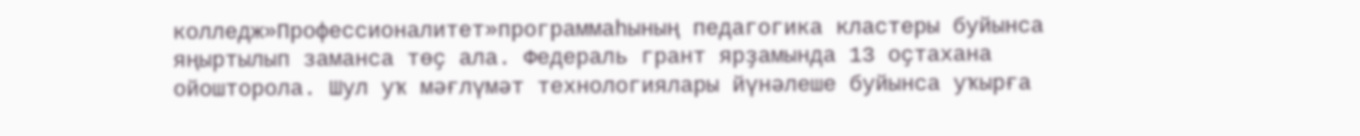колледж»Профессионалитет»программаһының педагогика кластеры буйынса яңыртылып заманса төҫ ала. Федераль грант ярҙамында 13 оҫтахана ойошторола. Шул уҡ мәғлүмәт технологиялары йүнәлеше буйынса уҡырға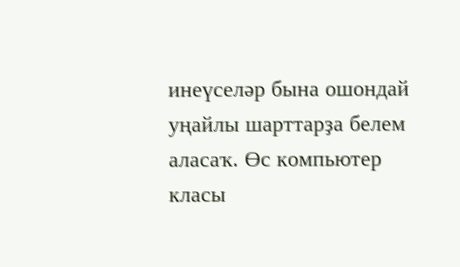инеүселәр бына ошондай уңайлы шарттарҙа белем аласаҡ. Өс компьютер класы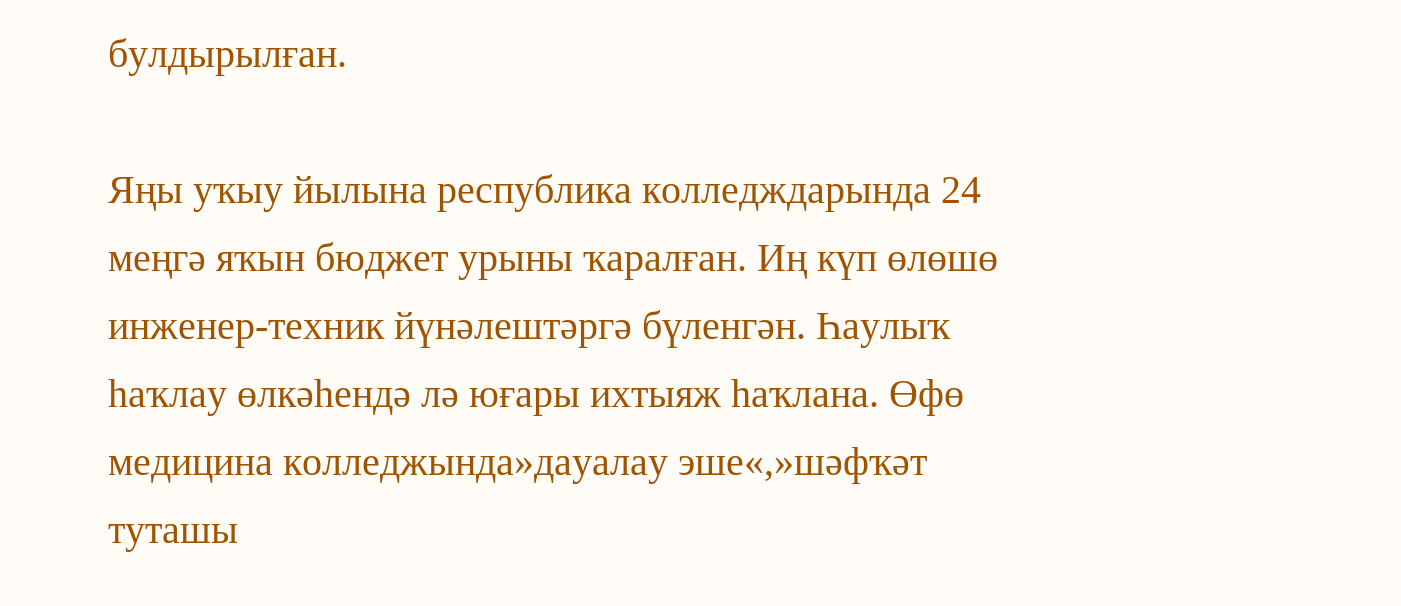булдырылған.

Яңы уҡыу йылына республика колледждарында 24 меңгә яҡын бюджет урыны ҡаралған. Иң күп өлөшө инженер-техник йүнәлештәргә бүленгән. Һаулыҡ һаҡлау өлкәһендә лә юғары ихтыяж һаҡлана. Өфө медицина колледжында»дауалау эше«,»шәфҡәт туташы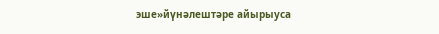эше»йүнәлештәре айырыуса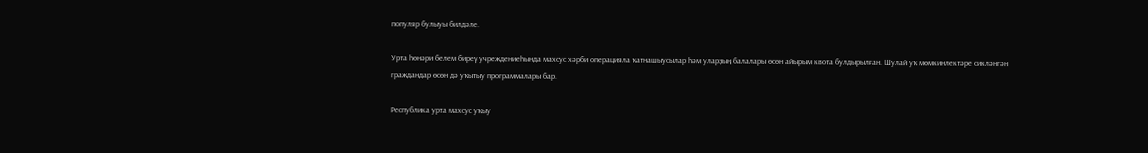популяр булыуы билдәле.

Урта һөнәри белем биреү учреждениеһында махсус хәрби операцияла ҡатнашыусылар һәм уларҙың балалары өсөн айырым квота булдырылған. Шулай уҡ мөмкинлектәре сикләнгән граждандар өсөн дә уҡытыу программалары бар.

Республика урта махсус уҡыу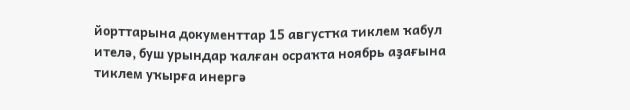йорттарына документтар 15 августҡа тиклем ҡабул ителә, буш урындар ҡалған осраҡта ноябрь аҙағына тиклем уҡырға инергә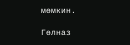мөмкин.

Гөлназ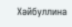Хәйбуллина